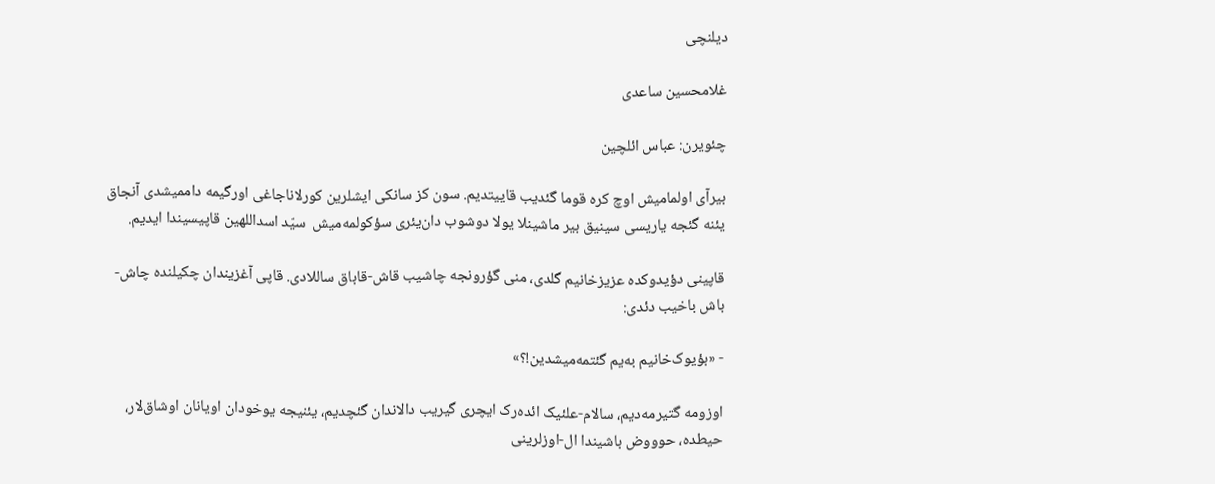دیلنچی

غلامحسین ساعدی

چئویرن: عباس ائلچین

بیرآی اولمامیش اوچ کره قوما گئدیب قاییتدیم. سون کز سانکی ایشلرین کورلاناجاغی اورگیمه داممیشدی آنجاق یئنه گئجه یاریسی سینیق بیر ماشینلا یولا دوشوب دان‌یئری سؤکولمه‌میش  سیّد اسداللهین قاپیسیندا ایدیم.

قاپینی دؤیدوکده عزیزخانیم گلدی، منی گؤرونجه چاشیب قاش-قاباق ساللادی. قاپی آغزیندان چکیلنده چاش-باش باخیب دئدی:

- «بؤیوک‌خانیم به‌یم گئتمه‌میشدین!؟»

اوزومه گتیرمه‌دیم، سالام-علئیک ائده‌رک ایچری گیریب دالاندان گئچدیم، یئنیجه یوخودان اویانان اوشاق‌لار، حیطده، حوووض باشیندا ال-اوزلرینی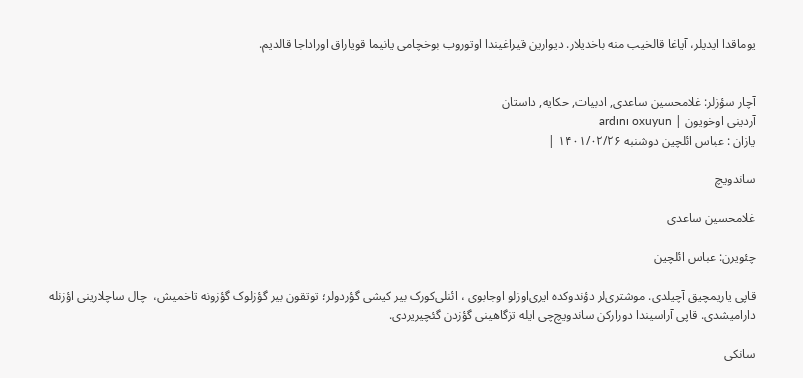یوماقدا ایدیلر، آیاغا قالخیب منه باخدیلار. دیوارین قیراغیندا اوتوروب بوخچامی یانیما قویاراق اوراداجا قالدیم.


آچار سؤزلر: غلامحسین ساعدی, ادبیات, حکایه, داستان
آردينی اوخويون | ardını oxuyun
يازان : عباس ائلچین دوشنبه ۱۴۰۱/۰۲/۲۶ |

ساندویچ

غلامحسین ساعدی

چئویرن: عباس ائلچین

قاپی یاریمچیق آچیلدی. موشتری‌لر دؤندوکده ایری‌اوزلو اوجا‌بوی ، ائنلی‌کورک بیر کیشی گؤردولر؛ توتقون بیر گؤزلوک گؤزونه تاخمیش،  چال ساچلارینی اؤزنله دارامیشدی. قاپی آراسیندا دورارکن ساندویچ‌چی ایله تزگاهینی گؤزدن گئچیریردی.

سانکی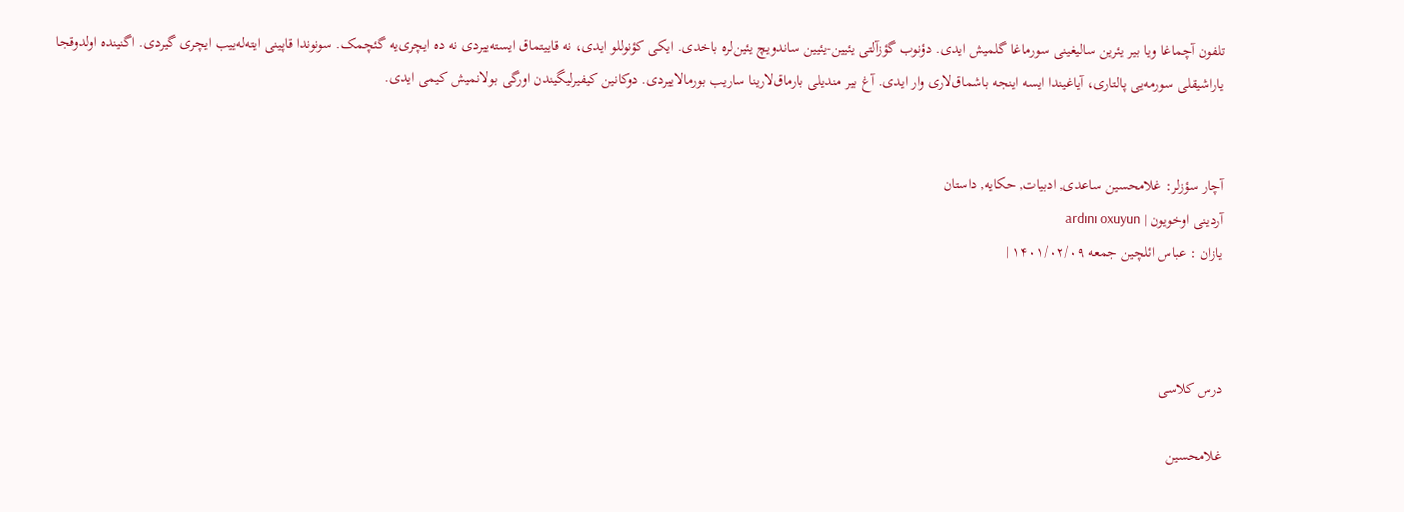تلفون آچماغا ویا بیر یئرین سالیغینی سورماغا گلمیش ایدی. دؤنوب گؤزآلتی یئیین-یئیین ساندویچ‌ یئین‌لره باخدی. ایکی کؤنوللو ایدی، نه قاییتماق ایسته‌ییردی نه ده ایچری‌یه گئچمک. سونوندا قاپینی ایته‌له‌ییب ایچری گیردی. اگنینده اولدوقجا یاراشیقلی سورمه‌یی پالتاری، آیاغیندا ایسه اینجه باشماق‌لاری وار ایدی. آغ بیر مندیلی بارماق‌لارینا ساریب بورمالاییردی. دوکانین کیفیرلیگیندن اورگی بولانمیش کیمی ایدی.


آچار سؤزلر: غلامحسین ساعدی, ادبیات, حکایه, داستان
آردينی اوخويون | ardını oxuyun
يازان : عباس ائلچین جمعه ۱۴۰۱/۰۲/۰۹ |



درس کلاسی

غلامحسین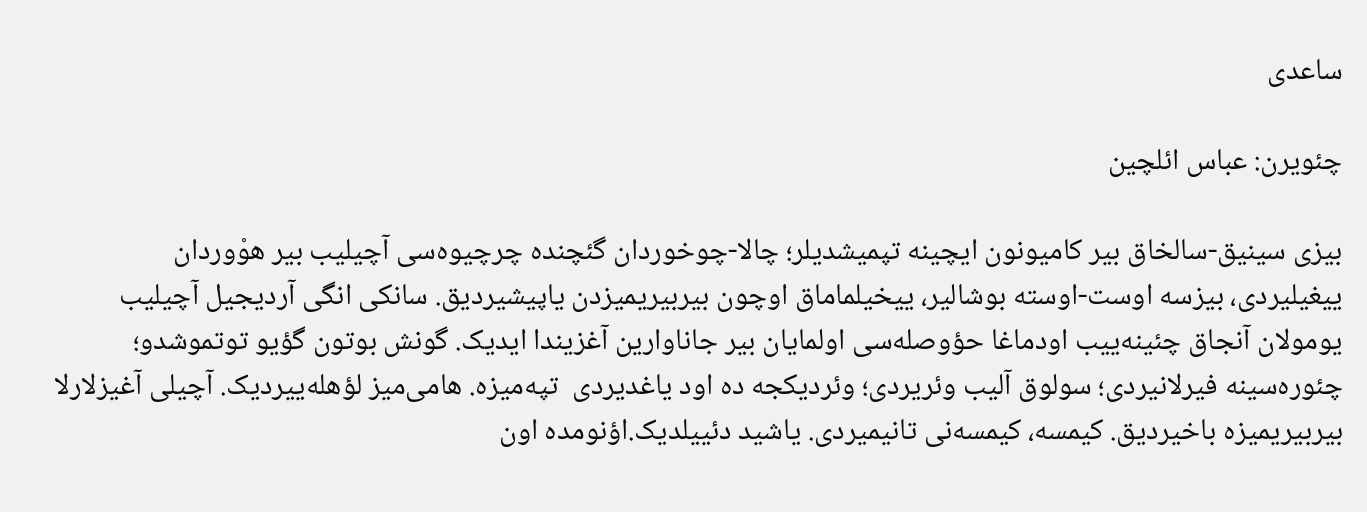ساعدی

چئویرن: عباس ائلچین

بیزی سینیق-سالخاق بیر کامیونون ایچینه تپمیشدیلر؛ چالا-چوخوردان گئچنده چرچیوه‌سی آچیلیب بیر هوْوردان  ییغیلیردی، بیزسه اوست-اوسته بوشالیر، ییخیلماماق اوچون بیربیریمیزدن یاپیشیردیق. سانکی انگی آردیجیل آچیلیب یومولان آنجاق چئینه‌ییب اودماغا حؤوصله‌سی اولمایان بیر جاناوارین آغزیندا ایدیک. گونش بوتون گؤیو توتموشدو؛ چئوره‌سینه فیرلانیردی؛ سولوق آلیب وئریردی؛ وئردیکجه ده اود یاغدیردی  تپه‌میزه. هامی‌میز لؤهله‌ییردیک. آچیلی آغیزلارلا بیربیریمیزه باخیردیق. کیمسه، کیمسه‌نی تانیمیردی. یاشید دئییلدیک.اؤنومده اون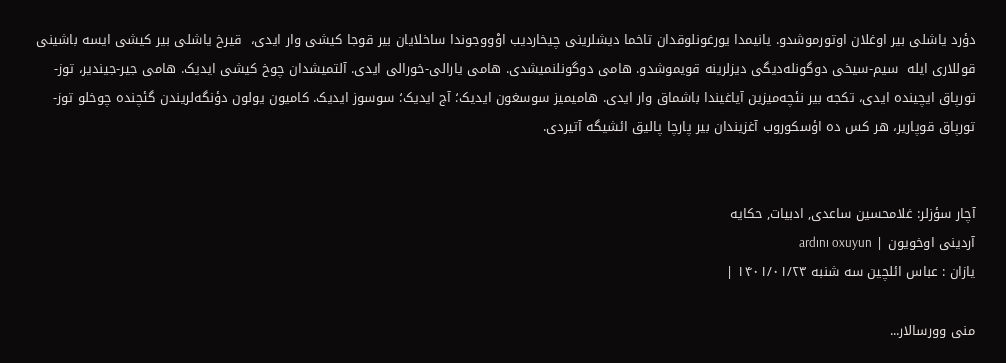دؤرد یاشلی بیر اوغلان اوتورموشدو. یانیمدا یورغونلوقدان تاخما دیشلرینی چیخاردیب اوْووجوندا ساخلایان بیر قوجا کیشی وار ایدی،  قیرخ یاشلی بیر کیشی ایسه باشینی قوللاری ایله  سیم-سیخی دوگونله‌دیگی دیزلرینه قویموشدو. هامی دوگونلنمیشدی. هامی یارالی-خورالی ایدی. آلتمیشدان چوخ کیشی ایدیک. هامی جیر-جیندیر، توز-تورپاق ایچینده ایدی، تکجه بیر نئچه‌میزین آیاغیندا باشماق وار ایدی. هامیمیز سوسغون ایدیک؛ آج ایدیک؛ سوسوز ایدیک. کامیون یولون دؤنگه‌لریندن گئچنده چوخلو توز-تورپاق قوپاریر، هر کس‌ ده اؤسکوروب آغزیندان بیر پارچا پالیق ائشیگه آتیردی.


آچار سؤزلر: غلامحسین ساعدی, ادبیات, حکایه
آردينی اوخويون | ardını oxuyun
يازان : عباس ائلچین سه شنبه ۱۴۰۱/۰۱/۲۳ |

منی وورسالار...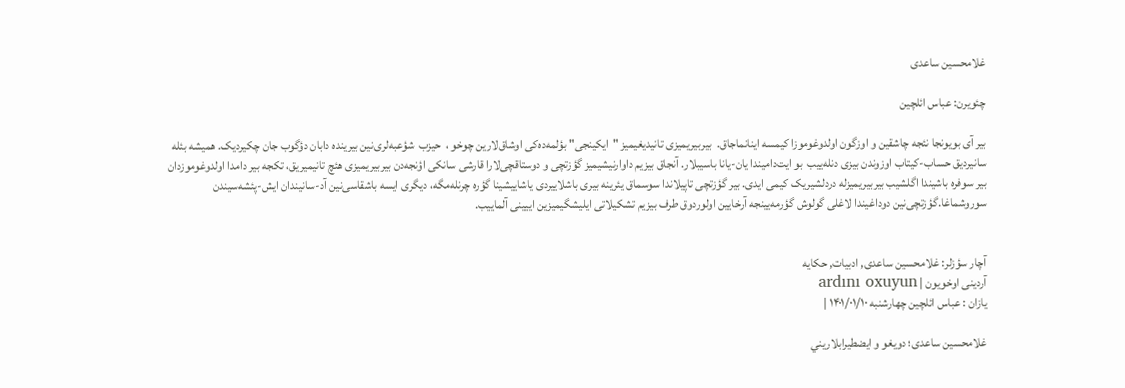غلامحسین ساعدی

چئویرن: عباس ائلچین

بیر آی بویونجا نئجه چاشقین و اوزگون اولدوغوموزا کیمسه اینانماجاق.  بیربیریمیزی تانیدیغیمیز "ایکینجی" بؤلمه‌ده‌کی اوشاق‌لارین چوخو‌ ،  حیزب  شؤعبه‌لری‌نین بیرینده دابان دؤگوب جان چکیردیک. همیشه بئله سانیردیق حساب-کیتاب اوزوندن بیزی دنله‌ییب  بو ایت‌دامیندا یان-یانا باسیبلار. آنجاق بیزیم داوارنیشیمیز گؤزتچی‌ و دوستاقچی‌لارا قارشی سانکی اؤنجه‌دن بیربیریمیزی هئچ تانیمیریق، تکجه بیر دامدا اولدوغوموزدان بیر سوفره باشیندا اگلشیب بیربیریمیزله دردلشیریک کیمی ایدی. بیر گؤزتچی تاپیلاندا سوسماق یئرینه بیری باشلاییردی یاشاییشینا گؤره چرنله‌مگه، دیگری ایسه باشقاسی‌نین آد-سانیندان ایش-پئشه‌سیندن سوروشماغا.گؤزتچی‌نین دوداغیندا لاغلی گولوش گؤرمه‌یینجه آرخایین اولوردوق طرف بیزیم تشکیلاتی ایلیشگیمیزین اییینی آلماییب.


آچار سؤزلر: غلامحسین ساعدی, ادبیات, حکایه
آردينی اوخويون | ardını oxuyun
يازان : عباس ائلچین چهارشنبه ۱۴۰۱/۰۱/۱۰ |

غلامحسین ساعدی؛ دويغو و ايضطيرابلاريني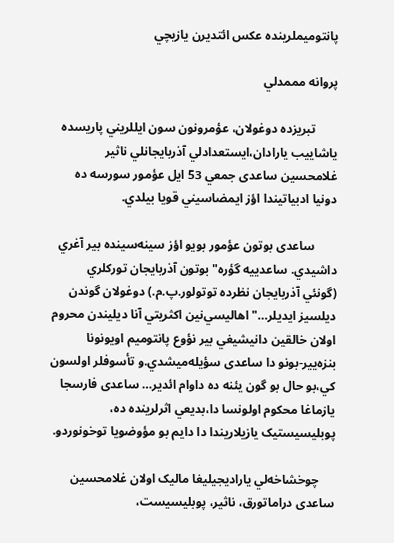پانتوميملرينده عکس ائتديرن يازيچي

پروانه مممدلي

       تبريزده دوغولان، عؤمرونون سون ايللريني پاريسده ياشاييب يارادان،ايستعدادلي آذربايجانلي ناثير غلامحسین ساعدی جمعي 53 ايل عؤمور سورسه ده دونيا ادبياتيندا اؤز ايمضاسيني قويا بيلدي.

       ساعدی بوتون عؤمور بويو اؤز سينه‌سينده بير آغري داشيدي. ساعدیيه گؤره" بوتون آذربايجان تورکلري (گونئي آذربايجان نظرده توتولور.پ.م.) دوغولان گوندن ديلسيز ايديلر…"اهاليسي‌‌نين اکثريتي آنا ديليندن محروم اولان خالقين دانيشيغي بير نؤوع پانتوميم اويونونا بنزه‌يير-بونو دا ساعدی سؤيله‌ميشدي.و تأسوفلر اولسون کي،بو حال بو گون يئنه ده داوام ائدير… ساعدی فارسجا يازماغا محکوم اولونسا دا،بديعي اثرلرينده ده، پوبليسيستيک يازيلاريندا دا دايم بو مؤوضويا توخونوردو.

     چوخشاخه‌لي ياراديجيليغا ماليک اولان غلامحسین ساعدی دراماتورق، ناثير، پوبليسيست،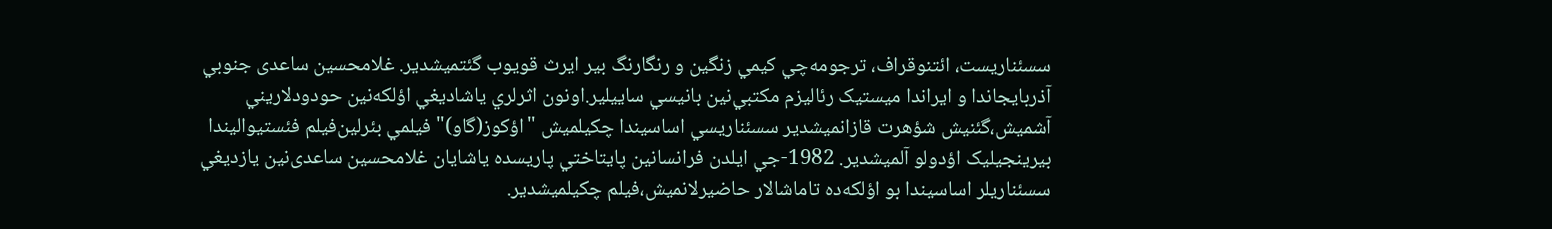سسئناريست، ائتنوقراف، ترجومه‌چي کيمي زنگين و رنگارنگ بير ایرث قويوب گئتميشدير. غلامحسین ساعدی جنوبي آذربايجاندا و ايراندا ميستيک رئاليزم مکتبي‌نين بانيسي ساييلير.اونون اثرلري ياشاديغي اؤلکه‌‌نين حودودلاريني آشميش،گئنيش شؤهرت قازانميشدير سسئناريسي اساسيندا چکيلميش "اؤکوز(گاو)" فيلمي بئرلين‌فيلم فئستيواليندا بيرينجيليک اؤدولو آلميشدير. 1982-جي ايلدن فرانسا‌نين پايتاختي پاريسده ياشايان غلامحسین ساعدی‌نين يازديغي سسئناريلر اساسيندا بو اؤلکه‌ده تاماشالار حاضيرلانميش،فيلم چکيلميشدير.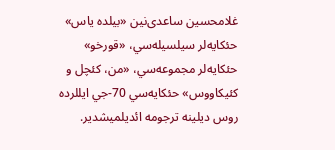غلامحسین ساعدی‌نين «بيلده ياس» حئکایه‌لر سيلسيله‌سي، «قورخو» حئکایه‌لر مجموعه‌سي، «من، کئچل و کئيکاووس» حئکایه‌سي 70-جي ايللرده روس ديلينه ترجومه ائديلميشدير.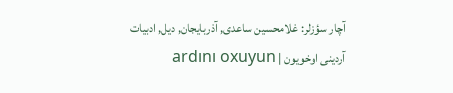آچار سؤزلر: غلامحسین ساعدی, آذربایجان, دیل, ادبیات
آردينی اوخويون | ardını oxuyun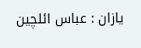يازان : عباس ائلچین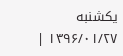یکشنبه ۱۳۹۶/۰۱/۲۷ |